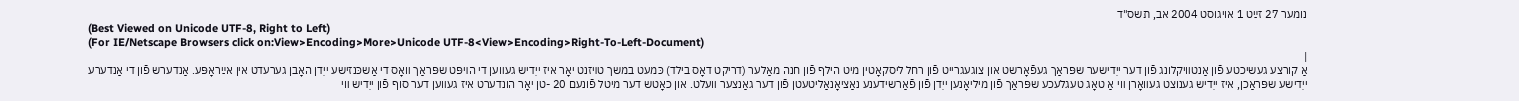נומער 27 זײַט 1 אויגוסט 2004 אב, תשס"ד
(Best Viewed on Unicode UTF-8, Right to Left)
(For IE/Netscape Browsers click on:View>Encoding>More>Unicode UTF-8<View>Encoding>Right-To-Left-Document)
|
אַ קורצע געשיכטע פֿון אַנטװיקלונג פֿון דער ייִדישער שפּראַך געפֿאָרשט און צוגעגרייט פֿון רחל ליסקאָטין מיט הילף פֿון חנה מאַלער (דריקט דאָס בילד) כּמעט במשך טױזנט יאָר איז ייִדיש געװען די הױפּט שפּראַך װאָס די אַשכּנזישע ייִדן האָבן גערעדט אין אײַראָפּע. אַנדערש פֿון די אַנדערע ייִדישע שפּראַכן, איז ייִדיש גענוצט געװאָרן װי אַ טאָג טעגלעכע שפּראַך פֿון מיליאָנען ייִדן פֿון פֿאַרשידענע נאַציאָנאַליטעטן פֿון דער גאַנצער װעלט. און כאָטש דער מיטל פֿונעם 20 -טן יאָר הונדערט איז געװען דער סוף פֿון ייִדיש װי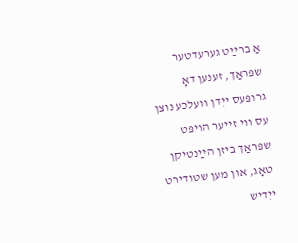אַ ברײַט גערעדטער שפּראַך, זענען דאָ גרופּעס ייִדן װעלכע נוצן עס װי זײער הױפּט שפּראַך ביזן הײַנטיקן טאָג, און מען שטודירט ייִדיש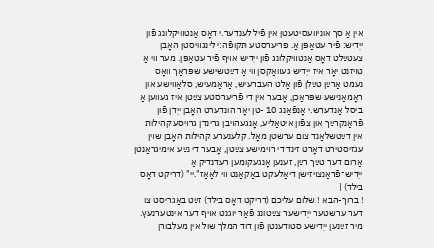אין אַ סך אוניװעסיטעטן אין פֿיל לענדער.י דאָס אַנטװיקלונג פֿון ייִדיש: פֿיר עטאַפּן אַ. פריערסטע תּקופֿה׃י לינגװיסטן האָבן צעטײַלט דאָס אַנטװיקלונג פֿון ייִדיש אױף פֿיר עטאַפּן. מער װי אַ טױזנט יאָר איז ייִדיש געװאַקסן װי אַ דײַטשישע שפּראַך װאָס נעמט אַרײַן טײַלן פֿון אַלט העברעיש, אַראַמעיש, סלאַװישע און ראָמאַנישע שפּראַכן, אָבער אין די פֿריערסטע צײַטן איז געװען אַ ביסל אַנדערש.י אָנפֿאַנג 10 -טן יאָר הונדערט האָבן ייִדן פֿון פֿראַנקרײַך און צפֿון איטאַליע, אָנגעהױבן גרינדן גרױסע קהילות אין דײַטשלאַנד צום ערשטן מאָל. קלענערע קהילות האָבן שױן עגזיסטירט דאָרט זינד די רױמישע צײַטן, אָבער די נײַע אימיגראַנטן אַרום דער טײַך רײַן, זענען אָנגעקומען רעדנדיק אַ ייִדיש־פֿראַנצױזישן דיאַלעקט באַקאַנט װי לאַאַז".יי" (דריקט דאָס בילד) |
! ברוך-הבא ! שלום עליכם (דריקט דאָס בילד) זײַט באַגריסט צו דער ערשטער ייִדישער צײַטונג פֿאַר יוגנט אױף דער אינטערנעץ. מיר זײַנען ייִדישע סטודענטן פֿון דוד המלך שול אין מעלבורן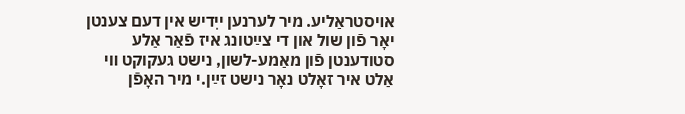אױסטראַליע. מיר לערנען ייִדיש אין דעם צענטן יאָר פֿון שול און די צײַטונג איז פֿאַר אַלע סטודענטן פֿון מאַמע-לשון, נישט געקוקט װי אַלט איר זאָלט נאָר נישט זײַן.י מיר האָפֿן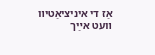אַז די איניציאַטיװ װעט אײַך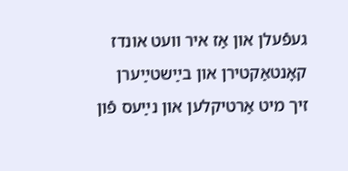געפֿעלן און אַז איר װעט אונדז קאָנטאַקטירן און בײַשטײַערן זיך מיט אַרטיקלען און נײַעס פֿון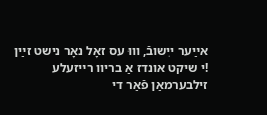אײַער ייִשובֿ, װוּ עס זאָל נאָר נישט זײַן !י שיקט אונדז אַ בריװ רײזעלע זילבערמאַן פֿאַר די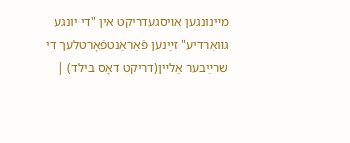מײנונגען אױסגעדריקט אין "די יונגע גװאַרדיע" זײַנען פֿאַראַנטפֿאָרטלעך די שרײַבער אַלײן(דריקט דאָס בילד) |